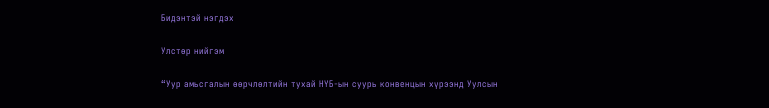Бидэнтэй нэгдэх

Улстөр нийгэм

“Уур амьсгалын өөрчлөлтийн тухай НҮБ-ын суурь конвенцын хүрээнд Уулсын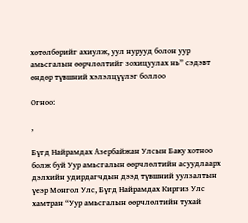хөтөлбөрийг ахиулж, уул нурууд болон уур амьсгалын өөрчлөлтийг зохицуулах нь” сэдэвт өндөр түвшний хэлэлцүүлэг боллоо

Огноо:

,

Бүгд Найрамдах Азербайжан Улсын Баку хотноо болж буй Уур амьсгалын өөрчлөлтийн асуудлаарх дэлхийн удирдагчдын дээд түвшний уулзалтын үеэр Монгол Улс, Бүгд Найрамдах Киргиз Улс хамтран “Уур амьсгалын өөрчлөлтийн тухай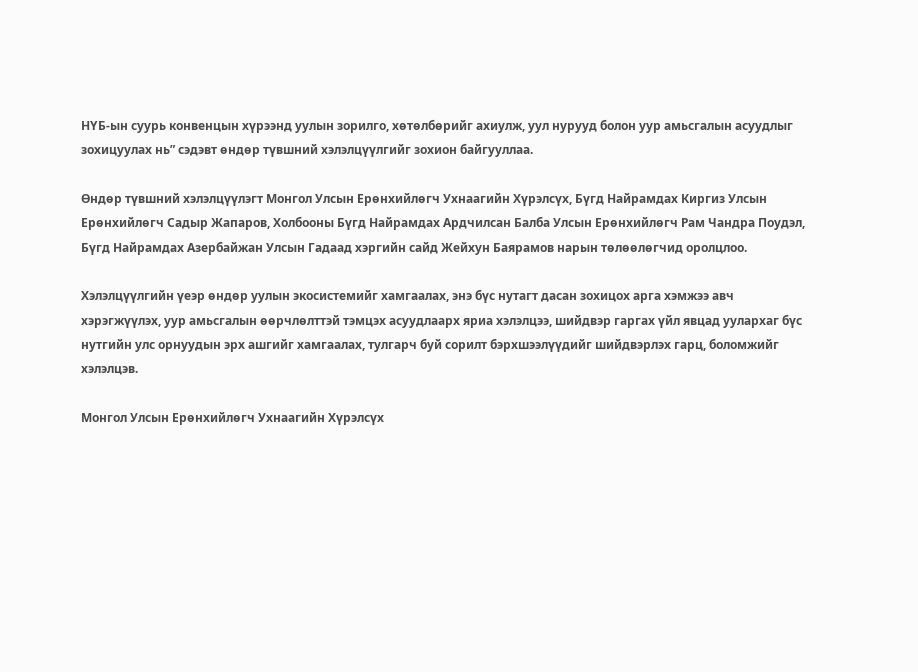НҮБ-ын суурь конвенцын хүрээнд уулын зорилго, хөтөлбөрийг ахиулж, уул нурууд болон уур амьсгалын асуудлыг зохицуулах нь” сэдэвт өндөр түвшний хэлэлцүүлгийг зохион байгууллаа.

Өндөр түвшний хэлэлцүүлэгт Монгол Улсын Ерөнхийлөгч Ухнаагийн Хүрэлсүх, Бүгд Найрамдах Киргиз Улсын Ерөнхийлөгч Садыр Жапаров, Холбооны Бүгд Найрамдах Ардчилсан Балба Улсын Ерөнхийлөгч Рам Чандра Поудэл, Бүгд Найрамдах Азербайжан Улсын Гадаад хэргийн сайд Жейхун Баярамов нарын төлөөлөгчид оролцлоо.

Хэлэлцүүлгийн үеэр өндөр уулын экосистемийг хамгаалах, энэ бүс нутагт дасан зохицох арга хэмжээ авч хэрэгжүүлэх, уур амьсгалын өөрчлөлттэй тэмцэх асуудлаарх яриа хэлэлцээ, шийдвэр гаргах үйл явцад уулархаг бүс нутгийн улс орнуудын эрх ашгийг хамгаалах, тулгарч буй сорилт бэрхшээлүүдийг шийдвэрлэх гарц, боломжийг хэлэлцэв.

Монгол Улсын Ерөнхийлөгч Ухнаагийн Хүрэлсүх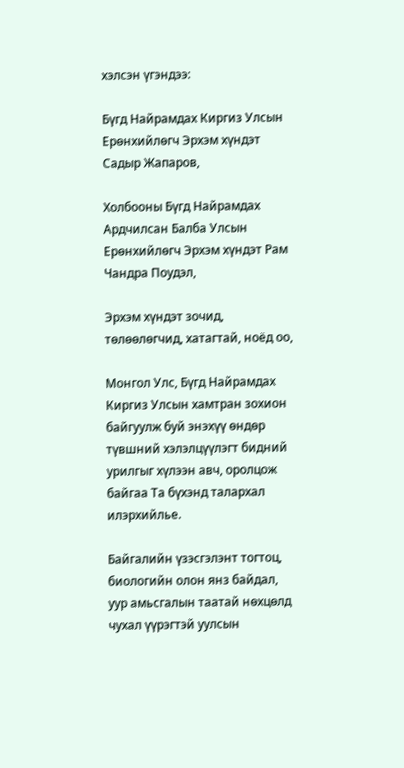хэлсэн үгэндээ:

Бүгд Найрамдах Киргиз Улсын Ерөнхийлөгч Эрхэм хүндэт Садыр Жапаров,

Холбооны Бүгд Найрамдах Ардчилсан Балба Улсын Ерөнхийлөгч Эрхэм хүндэт Рам Чандра Поудэл,

Эрхэм хүндэт зочид, төлөөлөгчид, хатагтай, ноёд оо,

Монгол Улс, Бүгд Найрамдах Киргиз Улсын хамтран зохион байгуулж буй энэхүү өндөр түвшний хэлэлцүүлэгт бидний урилгыг хүлээн авч, оролцож байгаа Та бүхэнд талархал илэрхийлье.

Байгалийн үзэсгэлэнт тогтоц, биологийн олон янз байдал, уур амьсгалын таатай нөхцөлд чухал үүрэгтэй уулсын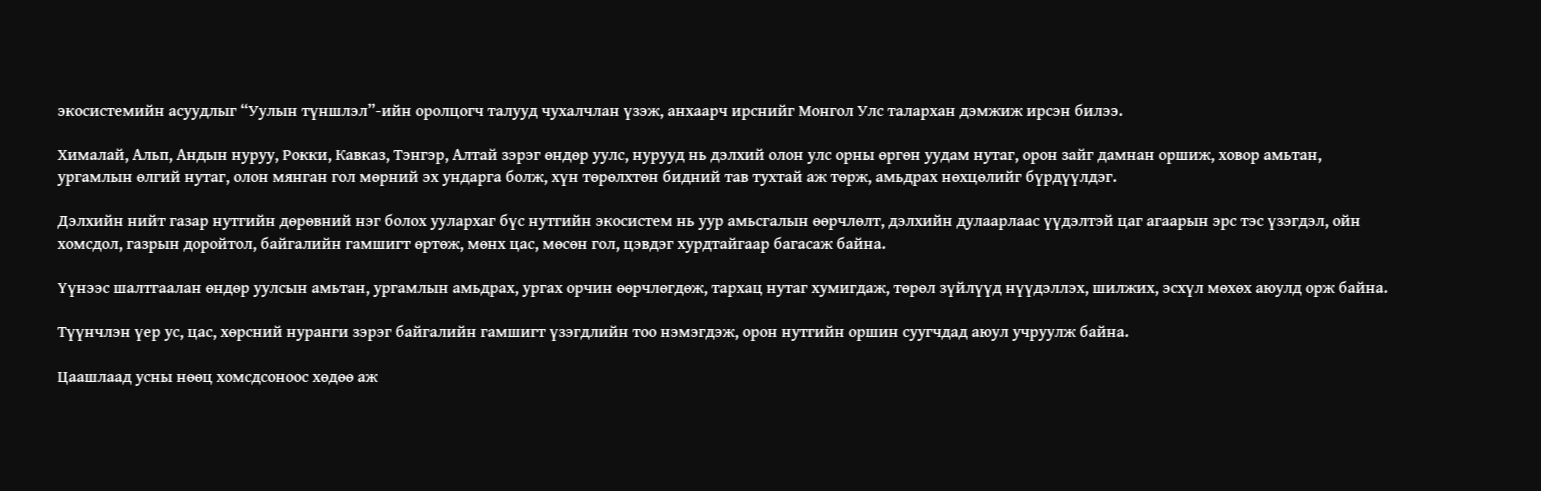экосистемийн асуудлыг “Уулын түншлэл”-ийн оролцогч талууд чухалчлан үзэж, анхаарч ирснийг Монгол Улс талархан дэмжиж ирсэн билээ.

Хималай, Альп, Андын нуруу, Рокки, Кавказ, Тэнгэр, Алтай зэрэг өндөр уулс, нурууд нь дэлхий олон улс орны өргөн уудам нутаг, орон зайг дамнан оршиж, ховор амьтан, ургамлын өлгий нутаг, олон мянган гол мөрний эх ундарга болж, хүн төрөлхтөн бидний тав тухтай аж төрж, амьдрах нөхцөлийг бүрдүүлдэг.

Дэлхийн нийт газар нутгийн дөрөвний нэг болох уулархаг бүс нутгийн экосистем нь уур амьсгалын өөрчлөлт, дэлхийн дулаарлаас үүдэлтэй цаг агаарын эрс тэс үзэгдэл, ойн хомсдол, газрын доройтол, байгалийн гамшигт өртөж, мөнх цас, мөсөн гол, цэвдэг хурдтайгаар багасаж байна.

Үүнээс шалтгаалан өндөр уулсын амьтан, ургамлын амьдрах, ургах орчин өөрчлөгдөж, тархац нутаг хумигдаж, төрөл зүйлүүд нүүдэллэх, шилжих, эсхүл мөхөх аюулд орж байна.

Түүнчлэн үер ус, цас, хөрсний нуранги зэрэг байгалийн гамшигт үзэгдлийн тоо нэмэгдэж, орон нутгийн оршин суугчдад аюул учруулж байна.

Цаашлаад усны нөөц хомсдсоноос хөдөө аж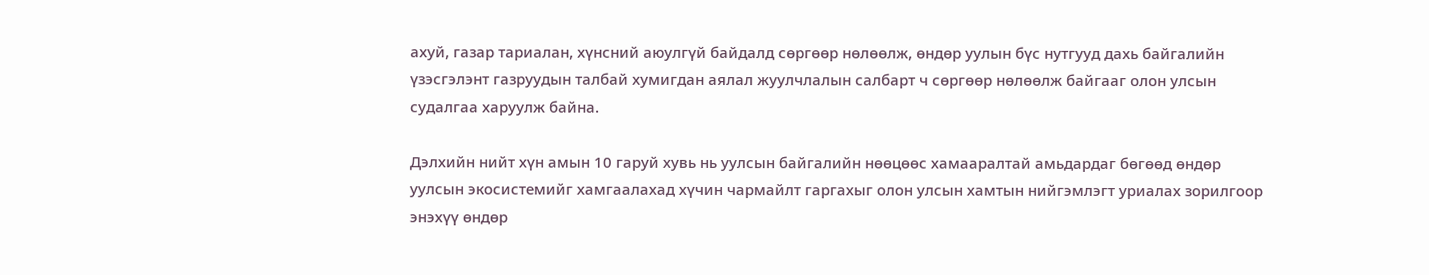ахуй, газар тариалан, хүнсний аюулгүй байдалд сөргөөр нөлөөлж, өндөр уулын бүс нутгууд дахь байгалийн үзэсгэлэнт газруудын талбай хумигдан аялал жуулчлалын салбарт ч сөргөөр нөлөөлж байгааг олон улсын судалгаа харуулж байна.

Дэлхийн нийт хүн амын 10 гаруй хувь нь уулсын байгалийн нөөцөөс хамааралтай амьдардаг бөгөөд өндөр уулсын экосистемийг хамгаалахад хүчин чармайлт гаргахыг олон улсын хамтын нийгэмлэгт уриалах зорилгоор энэхүү өндөр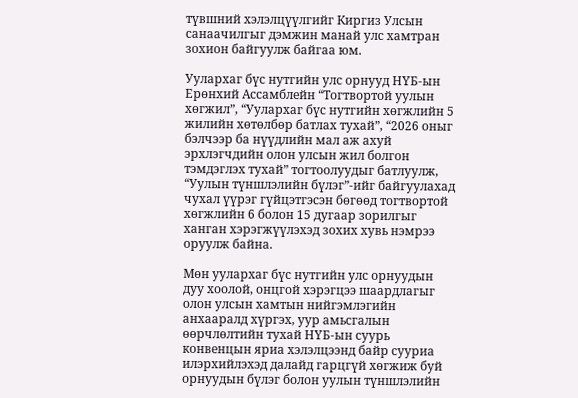түвшний хэлэлцүүлгийг Киргиз Улсын санаачилгыг дэмжин манай улс хамтран зохион байгуулж байгаа юм.

Уулархаг бүс нутгийн улс орнууд НҮБ-ын Ерөнхий Ассамблейн “Тогтвортой уулын хөгжил”, “Уулархаг бүс нутгийн хөгжлийн 5 жилийн хөтөлбөр батлах тухай”, “2026 оныг бэлчээр ба нүүдлийн мал аж ахуй эрхлэгчдийн олон улсын жил болгон тэмдэглэх тухай” тогтоолуудыг батлуулж, “Уулын түншлэлийн бүлэг”-ийг байгуулахад чухал үүрэг гүйцэтгэсэн бөгөөд тогтвортой хөгжлийн 6 болон 15 дугаар зорилгыг ханган хэрэгжүүлэхэд зохих хувь нэмрээ оруулж байна.

Мөн уулархаг бүс нутгийн улс орнуудын дуу хоолой, онцгой хэрэгцээ шаардлагыг олон улсын хамтын нийгэмлэгийн анхааралд хүргэх, уур амьсгалын өөрчлөлтийн тухай НҮБ-ын суурь конвенцын яриа хэлэлцээнд байр сууриа илэрхийлэхэд далайд гарцгүй хөгжиж буй орнуудын бүлэг болон уулын түншлэлийн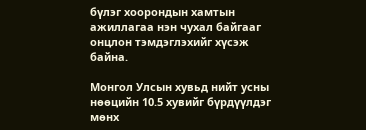бүлэг хоорондын хамтын ажиллагаа нэн чухал байгааг онцлон тэмдэглэхийг хүсэж байна.

Монгол Улсын хувьд нийт усны нөөцийн 10.5 хувийг бүрдүүлдэг мөнх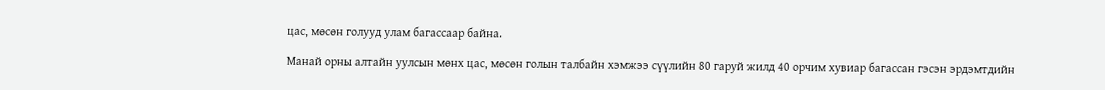цас, мөсөн голууд улам багассаар байна.

Манай орны алтайн уулсын мөнх цас, мөсөн голын талбайн хэмжээ сүүлийн 80 гаруй жилд 40 орчим хувиар багассан гэсэн эрдэмтдийн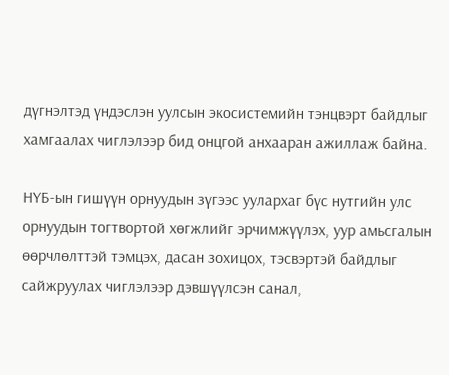дүгнэлтэд үндэслэн уулсын экосистемийн тэнцвэрт байдлыг хамгаалах чиглэлээр бид онцгой анхааран ажиллаж байна.

НҮБ-ын гишүүн орнуудын зүгээс уулархаг бүс нутгийн улс орнуудын тогтвортой хөгжлийг эрчимжүүлэх, уур амьсгалын өөрчлөлттэй тэмцэх, дасан зохицох, тэсвэртэй байдлыг сайжруулах чиглэлээр дэвшүүлсэн санал,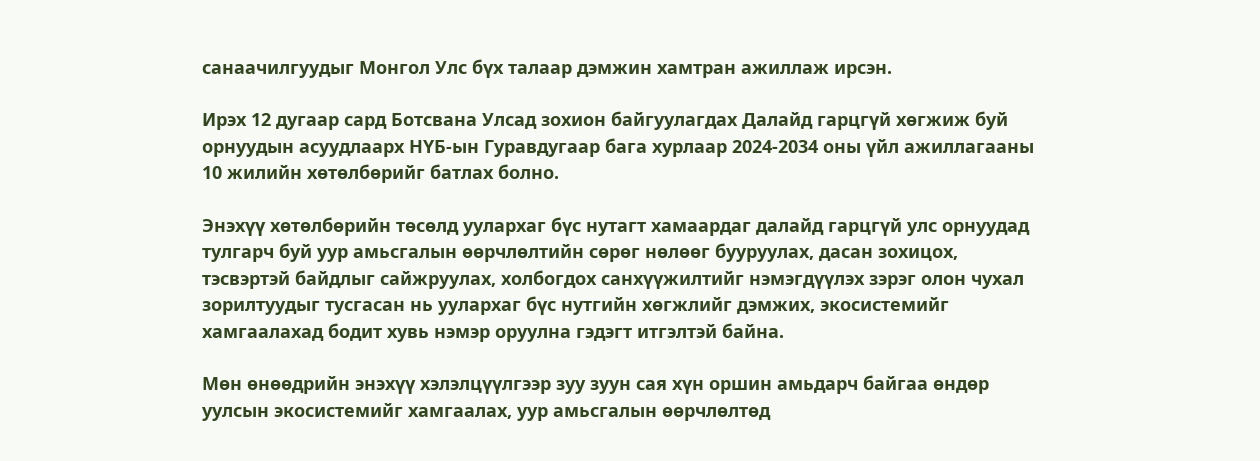санаачилгуудыг Монгол Улс бүх талаар дэмжин хамтран ажиллаж ирсэн.

Ирэх 12 дугаар сард Ботсвана Улсад зохион байгуулагдах Далайд гарцгүй хөгжиж буй орнуудын асуудлаарх НҮБ-ын Гуравдугаар бага хурлаар 2024-2034 оны үйл ажиллагааны 10 жилийн хөтөлбөрийг батлах болно.

Энэхүү хөтөлбөрийн төсөлд уулархаг бүс нутагт хамаардаг далайд гарцгүй улс орнуудад тулгарч буй уур амьсгалын өөрчлөлтийн сөрөг нөлөөг бууруулах, дасан зохицох, тэсвэртэй байдлыг сайжруулах, холбогдох санхүүжилтийг нэмэгдүүлэх зэрэг олон чухал зорилтуудыг тусгасан нь уулархаг бүс нутгийн хөгжлийг дэмжих, экосистемийг хамгаалахад бодит хувь нэмэр оруулна гэдэгт итгэлтэй байна.

Мөн өнөөдрийн энэхүү хэлэлцүүлгээр зуу зуун сая хүн оршин амьдарч байгаа өндөр уулсын экосистемийг хамгаалах, уур амьсгалын өөрчлөлтөд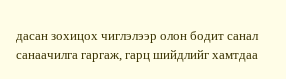дасан зохицох чиглэлээр олон бодит санал санаачилга гаргаж, гарц шийдлийг хамтдаа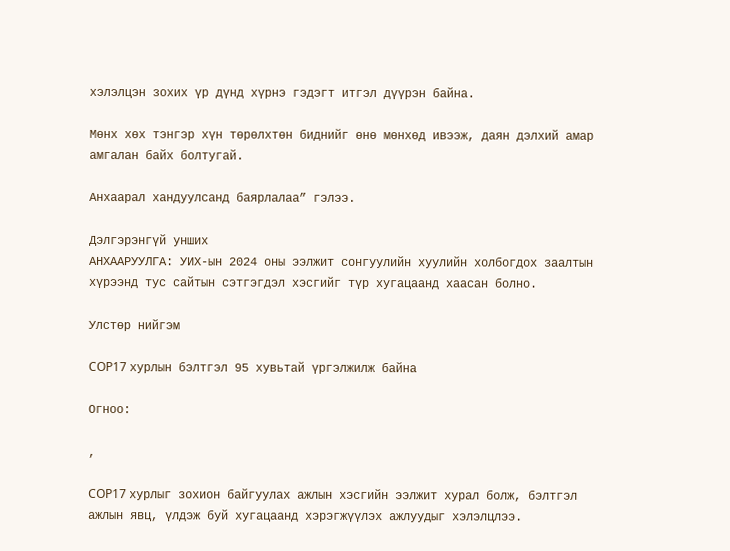хэлэлцэн зохих үр дүнд хүрнэ гэдэгт итгэл дүүрэн байна.

Мөнх хөх тэнгэр хүн төрөлхтөн биднийг өнө мөнхөд ивээж, даян дэлхий амар амгалан байх болтугай.

Анхаарал хандуулсанд баярлалаа” гэлээ.

Дэлгэрэнгүй унших
АНХААРУУЛГА: УИХ-ын 2024 оны ээлжит сонгуулийн хуулийн холбогдох заалтын хүрээнд тус сайтын сэтгэгдэл хэсгийг түр хугацаанд хаасан болно.

Улстөр нийгэм

COP17 хурлын бэлтгэл 95 хувьтай үргэлжилж байна

Огноо:

,

COP17 хурлыг зохион байгуулах ажлын хэсгийн ээлжит хурал болж, бэлтгэл ажлын явц, үлдэж буй хугацаанд хэрэгжүүлэх ажлуудыг хэлэлцлээ.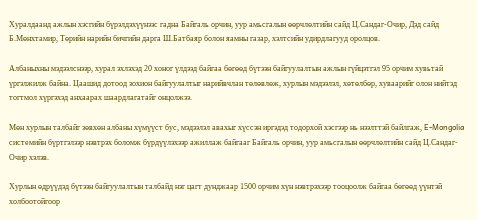Хуралдаанд ажлын хэсгийн бүрэлдэхүүнээс гадна Байгаль орчин, уур амьсгалын өөрчлөлтийн сайд Ц.Сандаг-Очир, Дэд сайд Б.Мөнхтамир, Төрийн нарийн бичгийн дарга Ш.Батбаяр болон яамны газар, хэлтсийн удирдлагууд оролцов.

Албаныхны мэдээлснээр, хурал эхлэхэд 20 хоног үлдээд байгаа бөгөөд бүтээн байгуулалтын ажлын гүйцэтгэл 95 орчим хувьтай үргэлжилж байна. Цаашид дотоод зохион байгуулалтыг нарийвчлан төлөвлөж, хурлын мэдээлэл, хөтөлбөр, хуваарийг олон нийтэд тогтмол хүргэхэд анхаарах шаардлагатайг онцолжээ.

Мөн хурлын талбайг зөвхөн албаны хүмүүст бус, мэдээлэл авахыг хүссэн иргэдэд тодорхой хэсгээр нь нээлттэй байлгаж, E-Mongolia системийн бүртгэлээр нэвтрэх боломж бүрдүүлэхээр ажиллаж байгааг Байгаль орчин, уур амьсгалын өөрчлөлтийн сайд Ц.Сандаг-Очир хэлэв.

Хурлын өдрүүдэд бүтээн байгуулалтын талбайд нэг цагт дунджаар 1500 орчим хүн нэвтрэхээр тооцоолж байгаа бөгөөд үүнтэй холбоотойгоор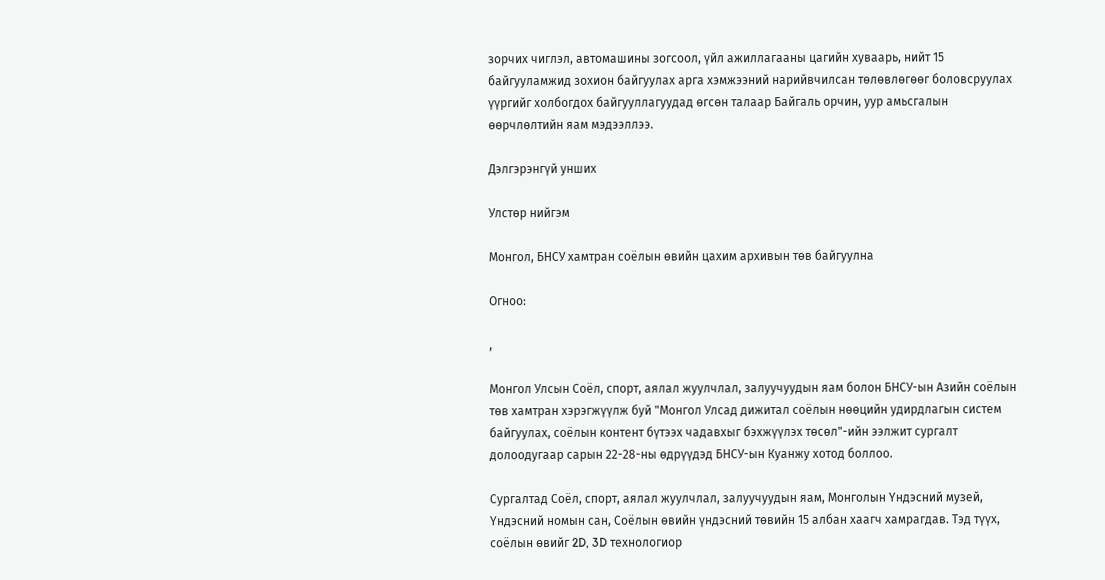зорчих чиглэл, автомашины зогсоол, үйл ажиллагааны цагийн хуваарь, нийт 15 байгууламжид зохион байгуулах арга хэмжээний нарийвчилсан төлөвлөгөөг боловсруулах үүргийг холбогдох байгууллагуудад өгсөн талаар Байгаль орчин, уур амьсгалын өөрчлөлтийн яам мэдээллээ.

Дэлгэрэнгүй унших

Улстөр нийгэм

Монгол, БНСУ хамтран соёлын өвийн цахим архивын төв байгуулна

Огноо:

,

Монгол Улсын Соёл, спорт, аялал жуулчлал, залуучуудын яам болон БНСУ-ын Азийн соёлын төв хамтран хэрэгжүүлж буй "Монгол Улсад дижитал соёлын нөөцийн удирдлагын систем байгуулах, соёлын контент бүтээх чадавхыг бэхжүүлэх төсөл"-ийн ээлжит сургалт долоодугаар сарын 22-28-ны өдрүүдэд БНСУ-ын Куанжу хотод боллоо.

Сургалтад Соёл, спорт, аялал жуулчлал, залуучуудын яам, Монголын Үндэсний музей, Үндэсний номын сан, Соёлын өвийн үндэсний төвийн 15 албан хаагч хамрагдав. Тэд түүх, соёлын өвийг 2D, 3D технологиор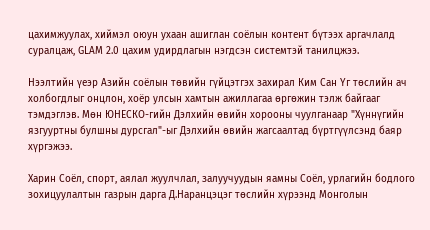цахимжуулах, хиймэл оюун ухаан ашиглан соёлын контент бүтээх аргачлалд суралцаж, GLAM 2.0 цахим удирдлагын нэгдсэн системтэй танилцжээ.

Нээлтийн үеэр Азийн соёлын төвийн гүйцэтгэх захирал Ким Сан Үг төслийн ач холбогдлыг онцлон, хоёр улсын хамтын ажиллагаа өргөжин тэлж байгааг тэмдэглэв. Мөн ЮНЕСКО-гийн Дэлхийн өвийн хорооны чуулганаар "Хүннүгийн язгууртны булшны дурсгал"-ыг Дэлхийн өвийн жагсаалтад бүртгүүлсэнд баяр хүргэжээ.

Харин Соёл, спорт, аялал жуулчлал, залуучуудын яамны Соёл, урлагийн бодлого зохицуулалтын газрын дарга Д.Наранцэцэг төслийн хүрээнд Монголын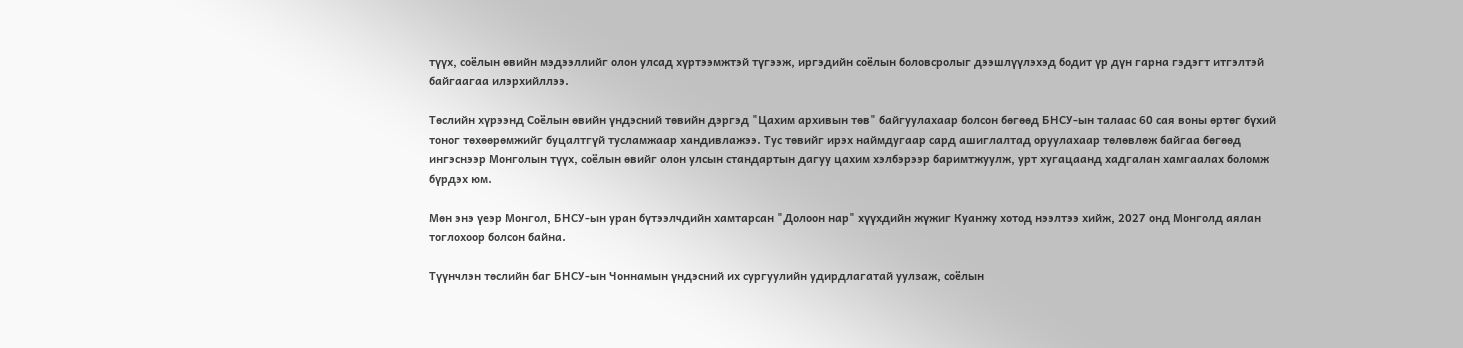түүх, соёлын өвийн мэдээллийг олон улсад хүртээмжтэй түгээж, иргэдийн соёлын боловсролыг дээшлүүлэхэд бодит үр дүн гарна гэдэгт итгэлтэй байгаагаа илэрхийллээ.

Төслийн хүрээнд Соёлын өвийн үндэсний төвийн дэргэд "Цахим архивын төв" байгуулахаар болсон бөгөөд БНСУ-ын талаас 60 сая воны өртөг бүхий тоног төхөөрөмжийг буцалтгүй тусламжаар хандивлажээ. Тус төвийг ирэх наймдугаар сард ашиглалтад оруулахаар төлөвлөж байгаа бөгөөд ингэснээр Монголын түүх, соёлын өвийг олон улсын стандартын дагуу цахим хэлбэрээр баримтжуулж, урт хугацаанд хадгалан хамгаалах боломж бүрдэх юм.

Мөн энэ үеэр Монгол, БНСУ-ын уран бүтээлчдийн хамтарсан "Долоон нар" хүүхдийн жүжиг Куанжу хотод нээлтээ хийж, 2027 онд Монголд аялан тоглохоор болсон байна.

Түүнчлэн төслийн баг БНСУ-ын Чоннамын үндэсний их сургуулийн удирдлагатай уулзаж, соёлын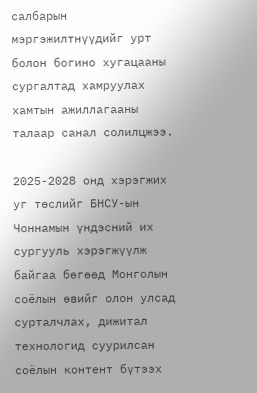салбарын мэргэжилтнүүдийг урт болон богино хугацааны сургалтад хамруулах хамтын ажиллагааны талаар санал солилцжээ.

2025-2028 онд хэрэгжих уг төслийг БНСУ-ын Чоннамын үндэсний их сургууль хэрэгжүүлж байгаа бөгөөд Монголын соёлын өвийг олон улсад сурталчлах, дижитал технологид суурилсан соёлын контент бүтээх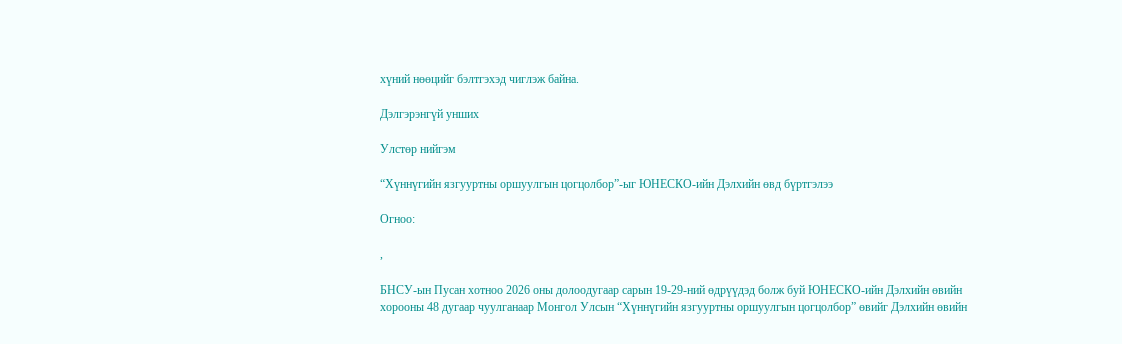хүний нөөцийг бэлтгэхэд чиглэж байна.

Дэлгэрэнгүй унших

Улстөр нийгэм

“Хүннүгийн язгууртны оршуулгын цогцолбор”-ыг ЮНЕСКО-ийн Дэлхийн өвд бүртгэлээ

Огноо:

,

БНСУ-ын Пусан хотноо 2026 оны долоодугаар сарын 19-29-ний өдрүүдэд болж буй ЮНЕСКО-ийн Дэлхийн өвийн хорооны 48 дугаар чуулганаар Монгол Улсын “Хүннүгийн язгууртны оршуулгын цогцолбор” өвийг Дэлхийн өвийн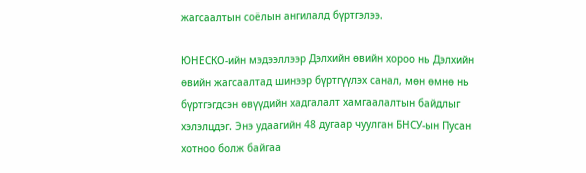жагсаалтын соёлын ангилалд бүртгэлээ.

ЮНЕСКО-ийн мэдээллээр Дэлхийн өвийн хороо нь Дэлхийн өвийн жагсаалтад шинээр бүртгүүлэх санал, мөн өмнө нь бүртгэгдсэн өвүүдийн хадгалалт хамгаалалтын байдлыг хэлэлцдэг. Энэ удаагийн 48 дугаар чуулган БНСУ-ын Пусан хотноо болж байгаа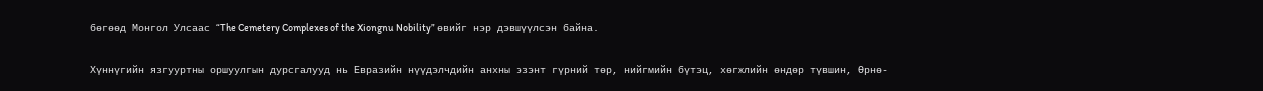бөгөөд Монгол Улсаас “The Cemetery Complexes of the Xiongnu Nobility” өвийг нэр дэвшүүлсэн байна.

Хүннүгийн язгууртны оршуулгын дурсгалууд нь Евразийн нүүдэлчдийн анхны эзэнт гүрний төр, нийгмийн бүтэц, хөгжлийн өндөр түвшин, Өрнө-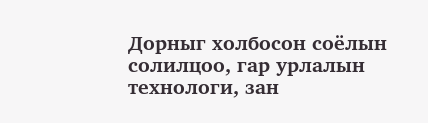Дорныг холбосон соёлын солилцоо, гар урлалын технологи, зан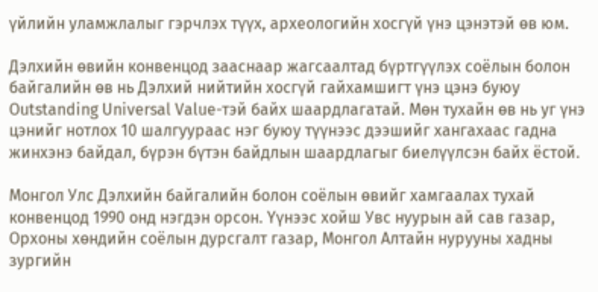үйлийн уламжлалыг гэрчлэх түүх, археологийн хосгүй үнэ цэнэтэй өв юм.

Дэлхийн өвийн конвенцод зааснаар жагсаалтад бүртгүүлэх соёлын болон байгалийн өв нь Дэлхий нийтийн хосгүй гайхамшигт үнэ цэнэ буюу Outstanding Universal Value-тэй байх шаардлагатай. Мөн тухайн өв нь уг үнэ цэнийг нотлох 10 шалгуураас нэг буюу түүнээс дээшийг хангахаас гадна жинхэнэ байдал, бүрэн бүтэн байдлын шаардлагыг биелүүлсэн байх ёстой.

Монгол Улс Дэлхийн байгалийн болон соёлын өвийг хамгаалах тухай конвенцод 1990 онд нэгдэн орсон. Үүнээс хойш Увс нуурын ай сав газар, Орхоны хөндийн соёлын дурсгалт газар, Монгол Алтайн нурууны хадны зургийн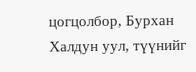цогцолбор, Бурхан Халдун уул, түүнийг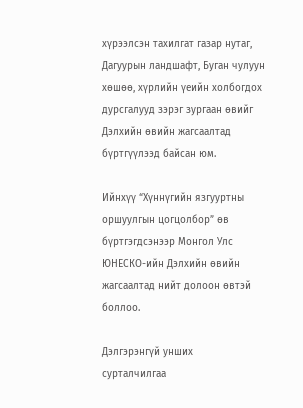хүрээлсэн тахилгат газар нутаг, Дагуурын ландшафт, Буган чулуун хөшөө, хүрлийн үеийн холбогдох дурсгалууд зэрэг зургаан өвийг Дэлхийн өвийн жагсаалтад бүртгүүлээд байсан юм.

Ийнхүү “Хүннүгийн язгууртны оршуулгын цогцолбор” өв бүртгэгдсэнээр Монгол Улс ЮНЕСКО-ийн Дэлхийн өвийн жагсаалтад нийт долоон өвтэй боллоо.

Дэлгэрэнгүй унших
сурталчилгаа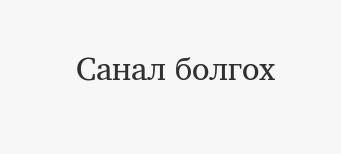Санал болгох